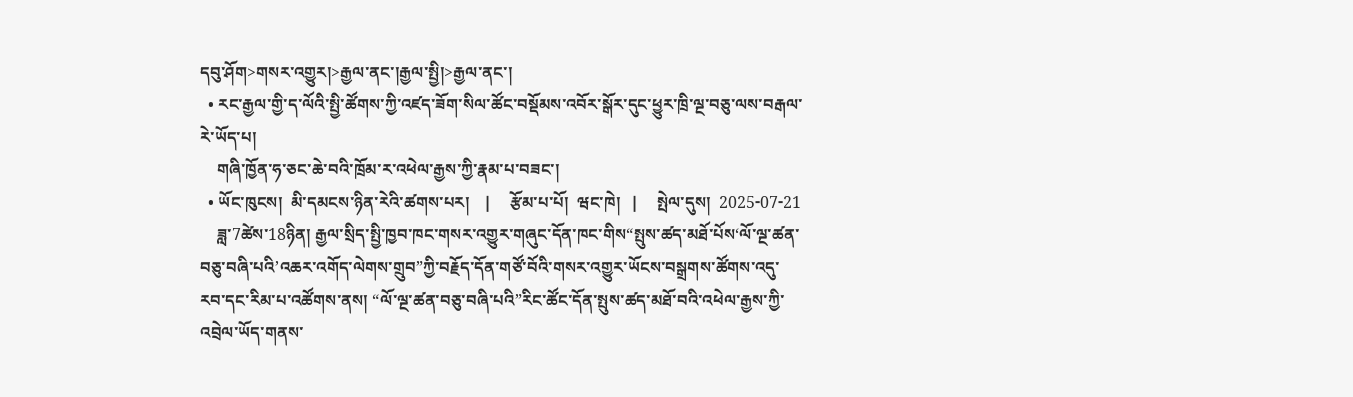དབུ་ཤོག>གསར་འགྱུར།>རྒྱལ་ནང་།རྒྱལ་སྤྱི།>རྒྱལ་ནང་།
  • རང་རྒྱལ་གྱི་ད་ལོའི་སྤྱི་ཚོགས་ཀྱི་འཛད་ཟོག་སིལ་ཚོང་བསྡོམས་འབོར་སྒོར་དུང་ཕྱུར་ཁྲི་ལྔ་བཅུ་ལས་བརྒལ་རེ་ཡོད་པ།
    གཞི་ཁྱོན་ཧ་ཅང་ཆེ་བའི་ཁྲོམ་ར་འཕེལ་རྒྱས་ཀྱི་རྣམ་པ་བཟང་།
  • ཡོང་ཁུངས།  མི་དམངས་ཉིན་རེའི་ཚགས་པར།    |     རྩོམ་པ་པོ།  ཝང་ཁེ།   |     སྤེལ་དུས།  2025-07-21
    ཟླ་7ཚེས་18ཉིན། རྒྱལ་སྲིད་སྤྱི་ཁྱབ་ཁང་གསར་འགྱུར་གཞུང་དོན་ཁང་གིས“སྤུས་ཚད་མཐོ་པོས‘ལོ་ལྔ་ཚན་བཅུ་བཞི་པའི’འཆར་འགོད་ལེགས་གྲུབ”ཀྱི་བརྗོད་དོན་གཙོ་བོའི་གསར་འགྱུར་ཡོངས་བསྒྲགས་ཚོགས་འདུ་རབ་དང་རིམ་པ་འཚོགས་ནས། “ལོ་ལྔ་ཚན་བཅུ་བཞི་པའི”རིང་ཚོང་དོན་སྤུས་ཚད་མཐོ་བའི་འཕེལ་རྒྱས་ཀྱི་འབྲེལ་ཡོད་གནས་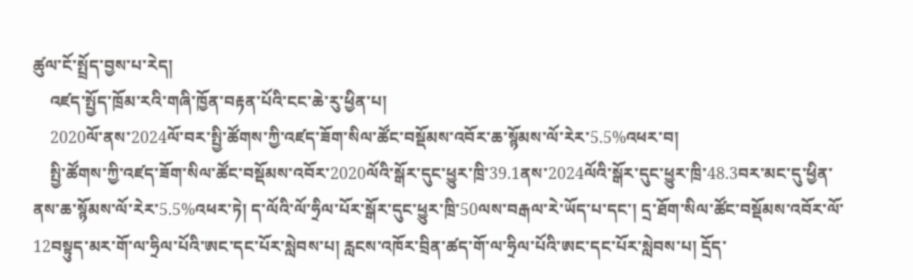ཚུལ་ངོ་སྤྲོད་བྱས་པ་རེད།
    འཛད་སྤྱོད་ཁྲོམ་རའི་གཞི་ཁྱོན་བརྟན་པོའི་ངང་ཆེ་རུ་ཕྱིན་པ།
    2020ལོ་ནས་2024ལོ་བར་སྤྱི་ཚོགས་ཀྱི་འཛད་ཟོག་སིལ་ཚོང་བསྡོམས་འབོར་ཆ་སྙོམས་ལོ་རེར་5.5%འཕར་བ།
    སྤྱི་ཚོགས་ཀྱི་འཛད་ཟོག་སིལ་ཚོང་བསྡོམས་འབོར་2020ལོའི་སྒོར་དུང་ཕྱུར་ཁྲི་39.1ནས་2024ལོའི་སྒོར་དུང་ཕྱུར་ཁྲི་48.3བར་མང་དུ་ཕྱིན་ནས་ཆ་སྙོམས་ལོ་རེར་5.5%འཕར་ཏེ། ད་ལོའི་ལོ་ཧྲིལ་པོར་སྒོར་དུང་ཕྱུར་ཁྲི་50ལས་བརྒལ་རེ་ཡོད་པ་དང་། དྲ་ཐོག་སིལ་ཚོང་བསྡོམས་འབོར་ལོ་12བསྟུད་མར་གོ་ལ་ཧྲིལ་པོའི་ཨང་དང་པོར་སླེབས་པ། རླངས་འཁོར་བྲིན་ཚད་གོ་ལ་ཧྲིལ་པོའི་ཨང་དང་པོར་སླེབས་པ། དྲོད་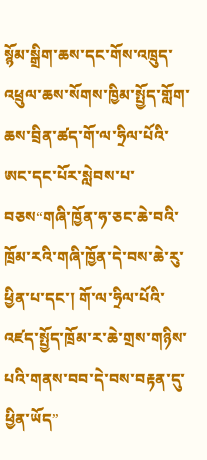སྙོམ་སྒྲིག་ཆས་དང་གོས་འཁྲུད་འཕྲུལ་ཆས་སོགས་ཁྱིམ་སྤྱོད་གློག་ཆས་བྲིན་ཚད་གོ་ལ་ཧྲིལ་པོའི་ཨང་དང་པོར་སླེབས་པ་བཅས“གཞི་ཁྱོན་ཧ་ཅང་ཆེ་བའི་ཁྲོམ་རའི་གཞི་ཁྱོན་དེ་བས་ཆེ་རུ་ཕྱིན་པ་དང་། གོ་ལ་ཧྲིལ་པོའི་འཛད་སྤྱོད་ཁྲོམ་ར་ཆེ་གྲས་གཉིས་པའི་གནས་བབ་དེ་བས་བརྟན་དུ་ཕྱིན་ཡོད”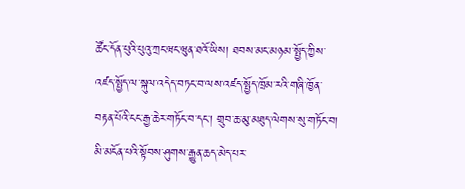ཚོང་དོན་པུའི་པུའུ་ཀྲང་ཝང་ཝུན་ཐའོ་ཡིས། ཐབས་མང་མཉམ་སྤྱོད་ཀྱིས་འཛད་སྤྱོད་ལ་སྐུལ་འདེད་བཏང་བ་ལས་འཛད་སྤྱོད་ཁྲོམ་རའི་གཞི་ཁྱོན་བརྟན་པོའི་ངང་རྒྱ་ཆེར་གཏོང་བ་དང་། གྲུབ་ཆ་མུ་མཐུད་ལེགས་སུ་གཏོང་བ། མི་མངོན་པའི་སྟོབས་ཤུགས་རྒྱུན་ཆད་མེད་པར་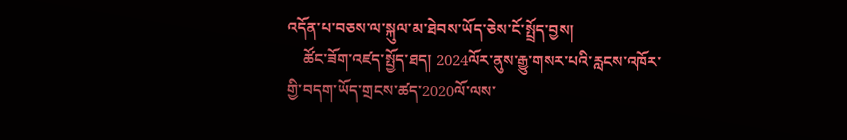འདོན་པ་བཅས་ལ་སྐུལ་མ་ཐེབས་ཡོད་ཅེས་ངོ་སྤྲོད་བྱས།
    ཚོང་ཟོག་འཛད་སྤྱོད་ཐད། 2024ལོར་ནུས་རྒྱུ་གསར་པའི་རླངས་འཁོར་གྱི་བདག་ཡོད་གྲངས་ཚད་2020ལོ་ལས་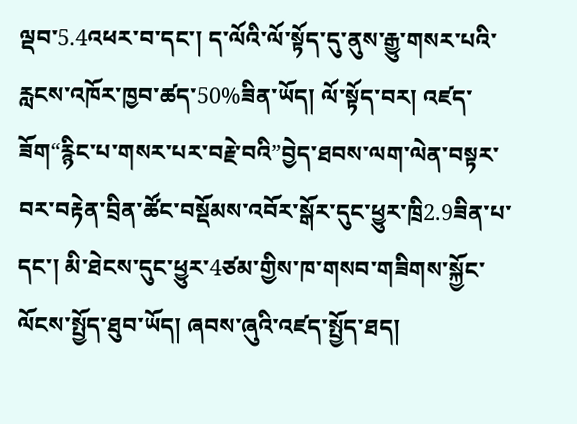ལྡབ་5.4འཕར་བ་དང་། ད་ལོའི་ལོ་སྟོད་དུ་ནུས་རྒྱུ་གསར་པའི་རླངས་འཁོར་ཁྱབ་ཚད་50%ཟིན་ཡོད། ལོ་སྟོད་བར། འཛད་ཟོག“རྙིང་པ་གསར་པར་བརྗེ་བའི”བྱེད་ཐབས་ལག་ལེན་བསྟར་བར་བརྟེན་བྲིན་ཚོང་བསྡོམས་འབོར་སྒོར་དུང་ཕྱུར་ཁྲི2.9ཟིན་པ་དང་། མི་ཐེངས་དུང་ཕྱུར་4ཙམ་གྱིས་ཁ་གསབ་གཟིགས་སྐྱོང་ལོངས་སྤྱོད་ཐུབ་ཡོད། ཞབས་ཞུའི་འཛད་སྤྱོད་ཐད།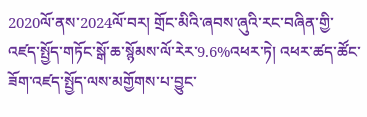2020ལོ་ནས་2024ལོ་བར། གྲོང་མིའི་ཞབས་ཞུའི་རང་བཞིན་གྱི་འཛད་སྤྱོད་གཏོང་སྒོ་ཆ་སྙོམས་ལོ་རེར་9.6%འཕར་ཏེ། འཕར་ཚད་ཚོང་ཟོག་འཛད་སྤྱོད་ལས་མགྱོགས་པ་བྱུང་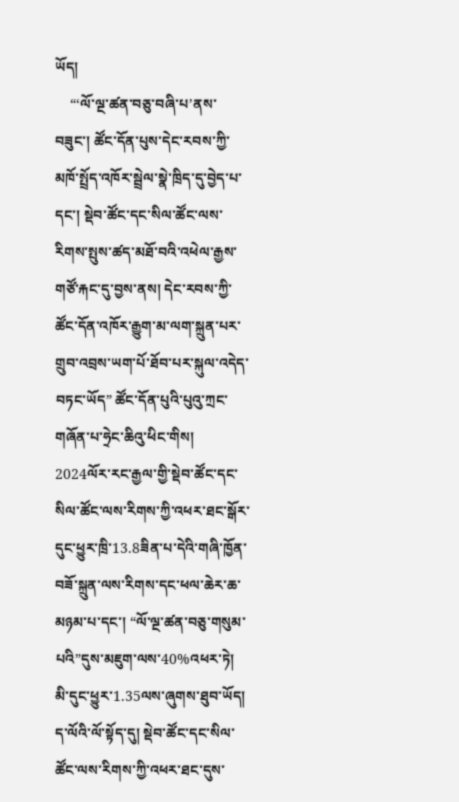ཡོད།
    “‘ལོ་ལྔ་ཚན་བཅུ་བཞི་པ’ནས་བཟུང་། ཚོང་དོན་པུས་དེང་རབས་ཀྱི་མཁོ་སྤྲོད་འཁོར་སྦྲེལ་སྣེ་ཁྲིད་དུ་བྱེད་པ་དང་། སྡེབ་ཚོང་དང་སིལ་ཚོང་ལས་རིགས་སྤུས་ཚད་མཐོ་བའི་འཕེལ་རྒྱས་གཙོ་རྐང་དུ་བྱས་ནས། དེང་རབས་ཀྱི་ཚོང་དོན་འཁོར་རྒྱུག་མ་ལག་སྐྲུན་པར་གྲུབ་འབྲས་ཡག་པོ་ཐོབ་པར་སྐུལ་འདེད་བཏང་ཡོད” ཚོང་དོན་པུའི་པུའུ་ཀྲང་གཞོན་པ་ཧྲེང་ཆིའུ་ཕིང་གིས། 2024ལོར་རང་རྒྱལ་གྱི་སྡེབ་ཚོང་དང་སིལ་ཚོང་ལས་རིགས་ཀྱི་འཕར་ཐང་སྒོར་དུང་ཕྱུར་ཁྲི་13.8ཟིན་པ་དེའི་གཞི་ཁྱོན་བཟོ་སྐྲུན་ལས་རིགས་དང་ཕལ་ཆེར་ཆ་མཉམ་པ་དང་། “ལོ་ལྔ་ཚན་བཅུ་གསུམ་པའི”དུས་མཇུག་ལས་40%འཕར་ཏེ། མི་དུང་ཕྱུར་1.35ལས་ཞུགས་ཐུབ་ཡོད། ད་ལོའི་ལོ་སྟོད་དུ། སྡེབ་ཚོང་དང་སིལ་ཚོང་ལས་རིགས་ཀྱི་འཕར་ཐང་དུས་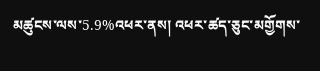མཚུངས་ལས་5.9%འཕར་ནས། འཕར་ཚད་ཅུང་མགྱོགས་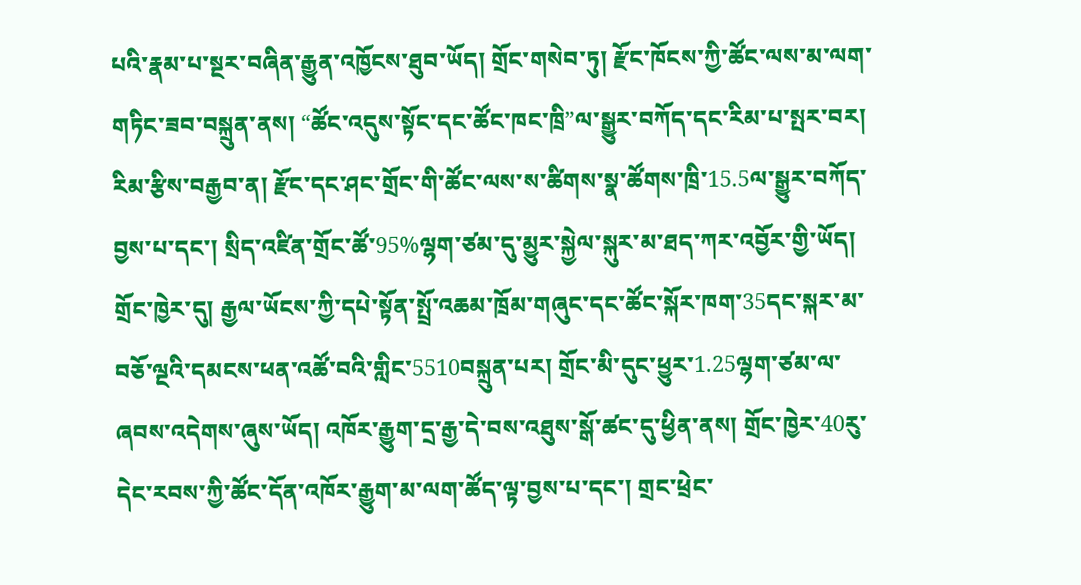པའི་རྣམ་པ་སྔར་བཞིན་རྒྱུན་འཁྱོངས་ཐུབ་ཡོད། གྲོང་གསེབ་ཏུ། རྫོང་ཁོངས་ཀྱི་ཚོང་ལས་མ་ལག་གཏིང་ཟབ་བསྐྲུན་ནས། “ཚོང་འདུས་སྟོང་དང་ཚོང་ཁང་ཁྲི”ལ་སྒྱུར་བཀོད་དང་རིམ་པ་སྤར་བར། རིམ་རྩིས་བརྒྱབ་ན། རྫོང་དང་ཤང་གྲོང་གི་ཚོང་ལས་ས་ཚིགས་སྣ་ཚོགས་ཁྲི་15.5ལ་སྒྱུར་བཀོད་བྱས་པ་དང་། སྲིད་འཛིན་གྲོང་ཚོ་95%ལྷག་ཙམ་དུ་མྱུར་སྐྱེལ་སྐུར་མ་ཐད་ཀར་འབྱོར་གྱི་ཡོད། གྲོང་ཁྱེར་དུ། རྒྱལ་ཡོངས་ཀྱི་དཔེ་སྟོན་སྤྲོ་འཆམ་ཁྲོམ་གཞུང་དང་ཚོང་སྐོར་ཁག་35དང་སྐར་མ་བཅོ་ལྔའི་དམངས་ཕན་འཚོ་བའི་གླིང་5510བསྐྲུན་པར། གྲོང་མི་དུང་ཕྱུར་1.25ལྷག་ཙམ་ལ་ཞབས་འདེགས་ཞུས་ཡོད། འཁོར་རྒྱུག་དྲ་རྒྱ་དེ་བས་འཐུས་སྒོ་ཚང་དུ་ཕྱིན་ནས། གྲོང་ཁྱེར་40རུ་དེང་རབས་ཀྱི་ཚོང་དོན་འཁོར་རྒྱུག་མ་ལག་ཚོད་ལྟ་བྱས་པ་དང་། གྲང་ཕྲེང་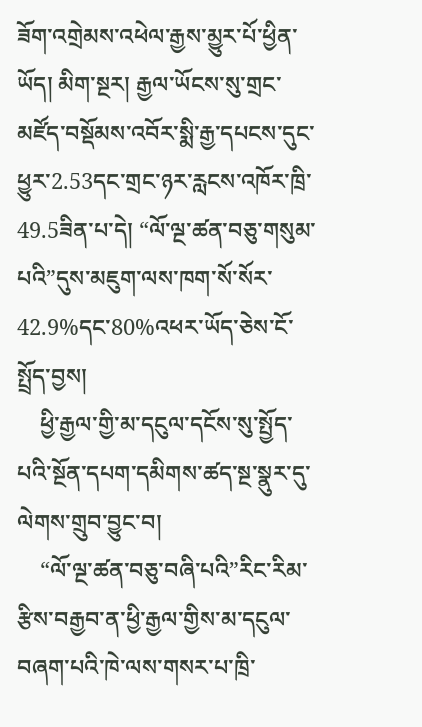ཟོག་འགྲེམས་འཕེལ་རྒྱས་མྱུར་པོ་ཕྱིན་ཡོད། མིག་སྔར། རྒྱལ་ཡོངས་སུ་གྲང་མཛོད་བསྡོམས་འབོར་སྨི་རྒྱ་དཔངས་དུང་ཕྱུར་2.53དང་གྲང་ཉར་རླངས་འཁོར་ཁྲི་49.5ཟིན་པ་དེ། “ལོ་ལྔ་ཚན་བཅུ་གསུམ་པའི”དུས་མཇུག་ལས་ཁག་སོ་སོར་42.9%དང་80%འཕར་ཡོད་ཅེས་ངོ་སྤྲོད་བྱས།
    ཕྱི་རྒྱལ་གྱི་མ་དངུལ་དངོས་སུ་སྤྱོད་པའི་སྔོན་དཔག་དམིགས་ཚད་སྔ་སྣུར་དུ་ལེགས་གྲུབ་བྱུང་བ།
    “ལོ་ལྔ་ཚན་བཅུ་བཞི་པའི”རིང་རིམ་རྩིས་བརྒྱབ་ན་ཕྱི་རྒྱལ་གྱིས་མ་དངུལ་བཞག་པའི་ཁེ་ལས་གསར་པ་ཁྲི་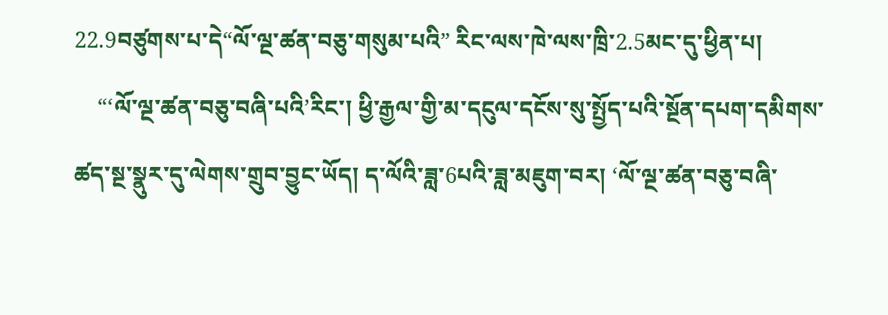22.9བཙུགས་པ་དེ“ལོ་ལྔ་ཚན་བཅུ་གསུམ་པའི” རིང་ལས་ཁེ་ལས་ཁྲི་2.5མང་དུ་ཕྱིན་པ།
    “‘ལོ་ལྔ་ཚན་བཅུ་བཞི་པའི’རིང་། ཕྱི་རྒྱལ་གྱི་མ་དངུལ་དངོས་སུ་སྤྱོད་པའི་སྔོན་དཔག་དམིགས་ཚད་སྔ་སྣུར་དུ་ལེགས་གྲུབ་བྱུང་ཡོད། ད་ལོའི་ཟླ་6པའི་ཟླ་མཇུག་བར། ‘ལོ་ལྔ་ཚན་བཅུ་བཞི་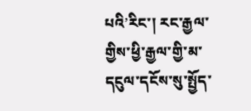པའི’རིང་། རང་རྒྱལ་གྱིས་ཕྱི་རྒྱལ་གྱི་མ་དངུལ་དངོས་སུ་སྤྱོད་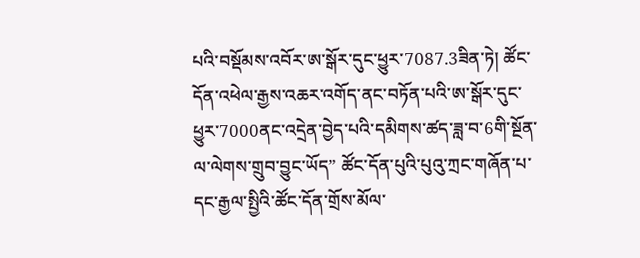པའི་བསྡོམས་འབོར་ཨ་སྒོར་དུང་ཕྱུར་7087.3ཟིན་ཏེ། ཚོང་དོན་འཕེལ་རྒྱས་འཆར་འགོད་ནང་བཏོན་པའི་ཨ་སྒོར་དུང་ཕྱུར་7000ནང་འདྲེན་བྱེད་པའི་དམིགས་ཚད་ཟླ་བ་6གི་སྔོན་ལ་ལེགས་གྲུབ་བྱུང་ཡོད” ཚོང་དོན་པུའི་པུའུ་ཀྲང་གཞོན་པ་དང་རྒྱལ་སྤྱིའི་ཚོང་དོན་གྲོས་མོལ་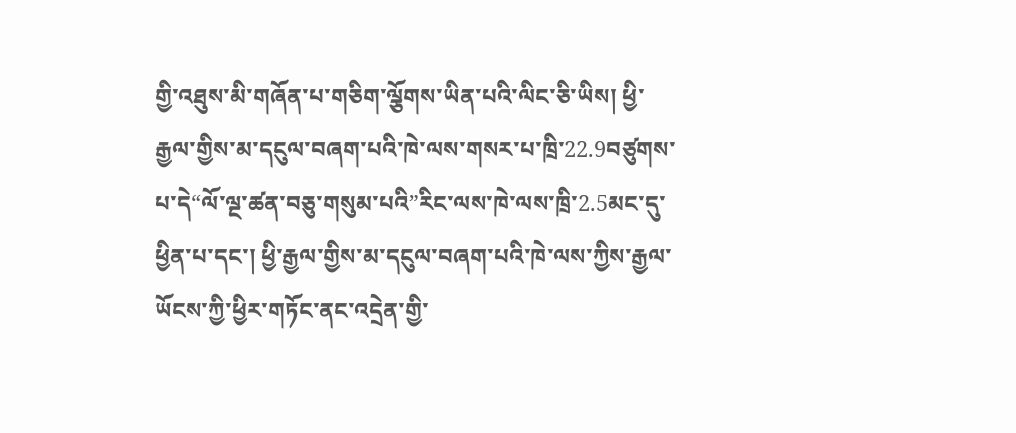གྱི་འཐུས་མི་གཞོན་པ་གཅིག་ལྕོགས་ཡིན་པའི་ལིང་ཅི་ཡིས། ཕྱི་རྒྱལ་གྱིས་མ་དངུལ་བཞག་པའི་ཁེ་ལས་གསར་པ་ཁྲི་22.9བཙུགས་པ་དེ“ལོ་ལྔ་ཚན་བཅུ་གསུམ་པའི”རིང་ལས་ཁེ་ལས་ཁྲི་2.5མང་དུ་ཕྱིན་པ་དང་། ཕྱི་རྒྱལ་གྱིས་མ་དངུལ་བཞག་པའི་ཁེ་ལས་ཀྱིས་རྒྱལ་ཡོངས་ཀྱི་ཕྱིར་གཏོང་ནང་འདྲེན་གྱི་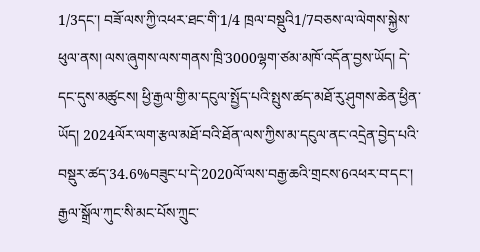1/3དང་། བཟོ་ལས་ཀྱི་འཕར་ཐང་གི་1/4 ཁྲལ་བསྡུའི1/7བཅས་ལ་ལེགས་སྐྱེས་ཕུལ་ནས། ལས་ཞུགས་ལས་གནས་ཁྲི་3000ལྷག་ཙམ་མཁོ་འདོན་བྱས་ཡོད། དེ་དང་དུས་མཚུངས། ཕྱི་རྒྱལ་གྱི་མ་དངུལ་སྤྱོད་པའི་སྤུས་ཚད་མཐོ་རུ་ཤུགས་ཆེན་ཕྱིན་ཡོད། 2024ལོར་ལག་རྩལ་མཐོ་བའི་ཐོན་ལས་ཀྱིས་མ་དངུལ་ནང་འདྲེན་བྱེད་པའི་བསྡུར་ཚད་34.6%བཟུང་པ་དེ་2020ལོ་ལས་བརྒྱ་ཆའི་གྲངས་6འཕར་བ་དང་། རྒྱལ་སྒྲོལ་ཀུང་སི་མང་པོས་ཀྲུང་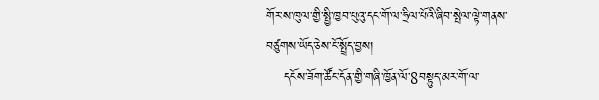གོར་ས་ཁུལ་གྱི་སྤྱི་ཁྱབ་པུའུ་དང་གོ་ལ་ཧྲིལ་པོའི་ཞིབ་སྤེལ་ལྟེ་གནས་བཙུགས་ཡོད་ཅེས་ངོ་སྤྲོད་བྱས།
    དངོས་ཟོག་ཚོང་དོན་གྱི་གཞི་ཁྱོན་ལོ་8བསྟུད་མར་གོ་ལ་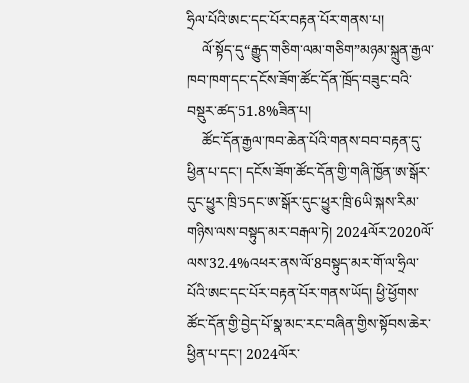ཧྲིལ་པོའི་ཨང་དང་པོར་བརྟན་པོར་གནས་པ།
    ལོ་སྟོད་དུ“རྒྱུད་གཅིག་ལམ་གཅིག”མཉམ་སྐྲུན་རྒྱལ་ཁབ་ཁག་དང་དངོས་ཟོག་ཚོང་དོན་ཁྲོད་བཟུང་བའི་བསྡུར་ཚད་51.8%ཟིན་པ།
    ཚོང་དོན་རྒྱལ་ཁབ་ཆེན་པོའི་གནས་བབ་བརྟན་དུ་ཕྱིན་པ་དང་། དངོས་ཟོག་ཚོང་དོན་གྱི་གཞི་ཁྱོན་ཨ་སྒོར་དུང་ཕྱུར་ཁྲི་5དང་ཨ་སྒོར་དུང་ཕྱུར་ཁྲི་6ཡི་སྐས་རིམ་གཉིས་ལས་བསྟུད་མར་བརྒལ་ཏེ། 2024ལོར་2020ལོ་ལས་32.4%འཕར་ནས་ལོ་8བསྟུད་མར་གོ་ལ་ཧྲིལ་པོའི་ཨང་དང་པོར་བརྟན་པོར་གནས་ཡོད། ཕྱི་ཕྱོགས་ཚོང་དོན་གྱི་བྱེད་པོ་སྣ་མང་རང་བཞིན་གྱིས་སྟོབས་ཆེར་ཕྱིན་པ་དང་། 2024ལོར་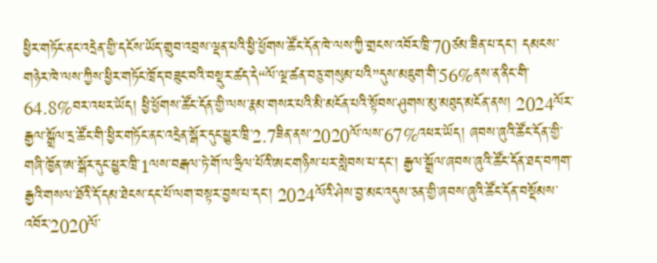ཕྱིར་གཏོང་ནང་འདྲེན་གྱི་དངོས་ཡོད་གྲུབ་འབྲས་ལྡན་པའི་ཕྱི་ཕྱོགས་ཚོང་དོན་ཁེ་ལས་ཀྱི་གྲངས་འབོར་ཁྲི་70ཙམ་ཟིན་པ་དང་། དམངས་གཉེར་ཁེ་ལས་ཀྱིས་ཕྱིར་གཏོང་ཁྲོད་བཟུང་བའི་བསྡུར་ཚད་དེ“ལོ་ལྔ་ཚན་བཅུ་གསུམ་པའི”དུས་མཇུག་གི་56%ནས་ན་ནིང་གི་64.8%བར་འཕར་ཡོད། ཕྱི་ཕྱོགས་ཚོང་དོན་གྱི་ལས་རྣམ་གསར་པའི་མི་མངོན་པའི་སྟོབས་ཤུགས་མུ་མཐུད་མངོན་ནས། 2024ལོར་རྒྱལ་སྒྲོལ་དྲ་ཚོང་གི་ཕྱིར་གཏོང་ནང་འདྲེན་སྒོར་དུང་ཕྱུར་ཁྲི་2.7ཟིན་ནས་2020ལོ་ལས་67%འཕར་ཡོད། ཞབས་ཞུའི་ཚོང་དོན་གྱི་གཞི་ཁྱོན་ཨ་སྒོར་དུང་ཕྱུར་ཁྲི་1ལས་བརྒལ་ཏེ་གོ་ལ་ཧྲིལ་པོའི་ཨང་གཉིས་པར་སླེབས་པ་དང་། རྒྱལ་སྒྲོལ་ཞབས་ཞུའི་ཚོང་དོན་ཐད་བཀག་རྒྱའི་གསལ་ཐོའི་དོ་དམ་ཐེངས་དང་པོ་ལག་བསྟར་བྱས་པ་དང་། 2024ལོའི་ཤེས་བྱ་མང་འདུས་ཅན་གྱི་ཞབས་ཞུའི་ཚོང་དོན་བསྡོམས་འབོར་2020ལོ་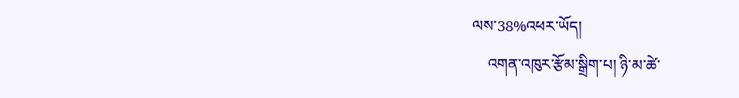ལས་38%འཕར་ཡོད།
    འགན་འཁུར་རྩོམ་སྒྲིག་པ། ཉི་མ་ཚེ་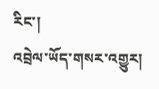རིང་།
འབྲེལ་ཡོད་གསར་འགྱུར།